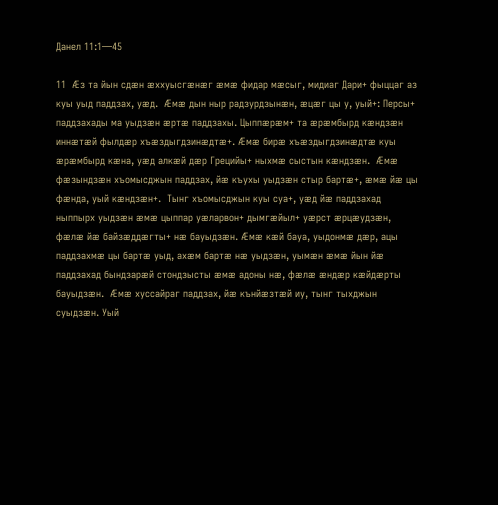Данел 11:1—45

11  Ӕз та йын сдӕн ӕххуысгӕнӕг ӕмӕ фидар мӕсыг, мидиаг Дари+ фыццаг аз куы уыд паддзах, уӕд.  Ӕмӕ дын ныр радзурдзынӕн, ӕцӕг цы у, уый+: Персы+ паддзахады ма уыдзӕн ӕртӕ паддзахы. Цыппӕрӕм+ та ӕрӕмбырд кӕндзӕн иннӕтӕй фылдӕр хъӕздыгдзинӕдтӕ+. Ӕмӕ бирӕ хъӕздыгдзинӕдтӕ куы ӕрӕмбырд кӕна, уӕд алкӕй дӕр Грецийы+ ныхмӕ сыстын кӕндзӕн.  Ӕмӕ фӕзындзӕн хъомысджын паддзах, йӕ къухы уыдзӕн стыр бартӕ+, ӕмӕ йӕ цы фӕнда, уый кӕндзӕн+.  Тынг хъомысджын куы суа+, уӕд йӕ паддзахад ныппырх уыдзӕн ӕмӕ цыппар уӕларвон+ дымгӕйыл+ уӕрст ӕрцӕудзӕн, фӕлӕ йӕ байзӕддӕгты+ нӕ бауыдзӕн. Ӕмӕ кӕй бауа, уыдонмӕ дӕр, ацы паддзахмӕ цы бартӕ уыд, ахӕм бартӕ нӕ уыдзӕн, уымӕн ӕмӕ йын йӕ паддзахад бындзарӕй стондзысты ӕмӕ адоны нӕ, фӕлӕ ӕндӕр кӕйдӕрты бауыдзӕн.  Ӕмӕ хуссайраг паддзах, йӕ кънйӕзтӕй иу, тынг тыхджын суыдзӕн. Уый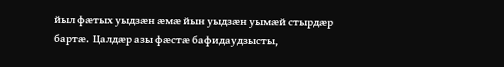йыл фӕтых уыдзӕн ӕмӕ йын уыдзӕн уымӕй стырдӕр бартӕ.  Цалдӕр азы фӕстӕ бафидаудзысты,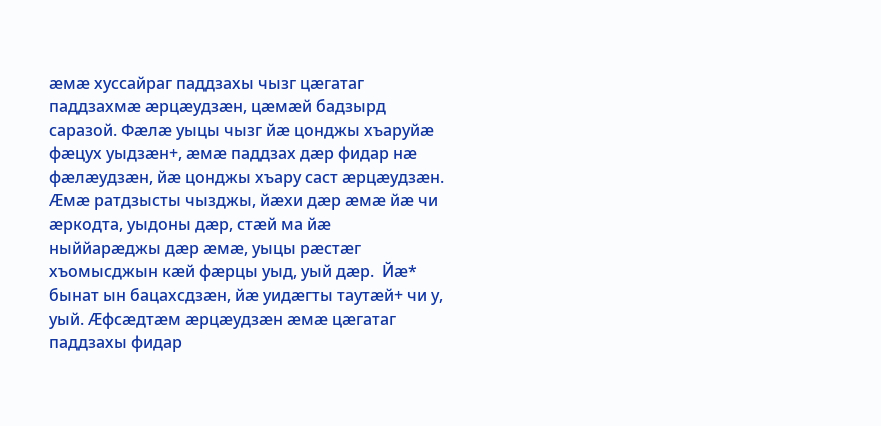ӕмӕ хуссайраг паддзахы чызг цӕгатаг паддзахмӕ ӕрцӕудзӕн, цӕмӕй бадзырд саразой. Фӕлӕ уыцы чызг йӕ цонджы хъаруйӕ фӕцух уыдзӕн+, ӕмӕ паддзах дӕр фидар нӕ фӕлӕудзӕн, йӕ цонджы хъару саст ӕрцӕудзӕн. Ӕмӕ ратдзысты чызджы, йӕхи дӕр ӕмӕ йӕ чи ӕркодта, уыдоны дӕр, стӕй ма йӕ ныййарӕджы дӕр ӕмӕ, уыцы рӕстӕг хъомысджын кӕй фӕрцы уыд, уый дӕр.  Йӕ* бынат ын бацахсдзӕн, йӕ уидӕгты таутӕй+ чи у, уый. Ӕфсӕдтӕм ӕрцӕудзӕн ӕмӕ цӕгатаг паддзахы фидар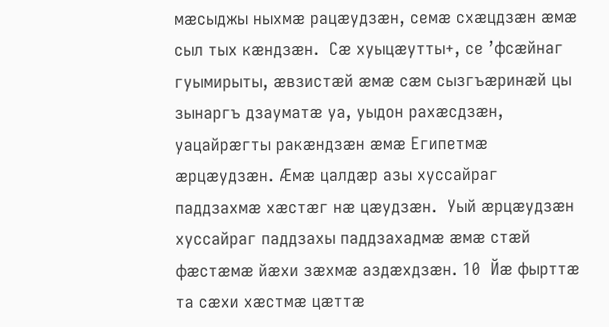мӕсыджы ныхмӕ рацӕудзӕн, семӕ схӕцдзӕн ӕмӕ сыл тых кӕндзӕн.  Сӕ хуыцӕутты+, се ’фсӕйнаг гуымирыты, ӕвзистӕй ӕмӕ сӕм сызгъӕринӕй цы зынаргъ дзауматӕ уа, уыдон рахӕсдзӕн, уацайрӕгты ракӕндзӕн ӕмӕ Египетмӕ ӕрцӕудзӕн. Ӕмӕ цалдӕр азы хуссайраг паддзахмӕ хӕстӕг нӕ цӕудзӕн.  Уый ӕрцӕудзӕн хуссайраг паддзахы паддзахадмӕ ӕмӕ стӕй фӕстӕмӕ йӕхи зӕхмӕ аздӕхдзӕн. 10  Йӕ фырттӕ та сӕхи хӕстмӕ цӕттӕ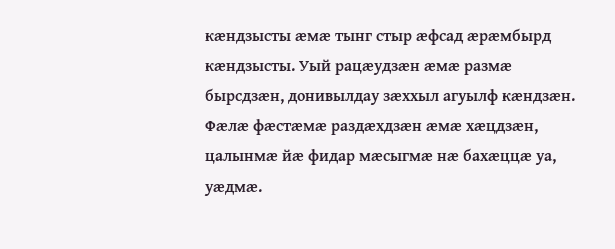кӕндзысты ӕмӕ тынг стыр ӕфсад ӕрӕмбырд кӕндзысты. Уый рацӕудзӕн ӕмӕ размӕ бырсдзӕн, донивылдау зӕххыл агуылф кӕндзӕн. Фӕлӕ фӕстӕмӕ раздӕхдзӕн ӕмӕ хӕцдзӕн, цалынмӕ йӕ фидар мӕсыгмӕ нӕ бахӕццӕ уа, уӕдмӕ.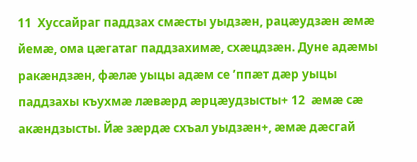11  Хуссайраг паддзах смӕсты уыдзӕн, рацӕудзӕн ӕмӕ йемӕ, ома цӕгатаг паддзахимӕ, схӕцдзӕн. Дуне адӕмы ракӕндзӕн, фӕлӕ уыцы адӕм се ’ппӕт дӕр уыцы паддзахы къухмӕ лӕвӕрд ӕрцӕудзысты+ 12  ӕмӕ сӕ акӕндзысты. Йӕ зӕрдӕ схъал уыдзӕн+, ӕмӕ дӕсгай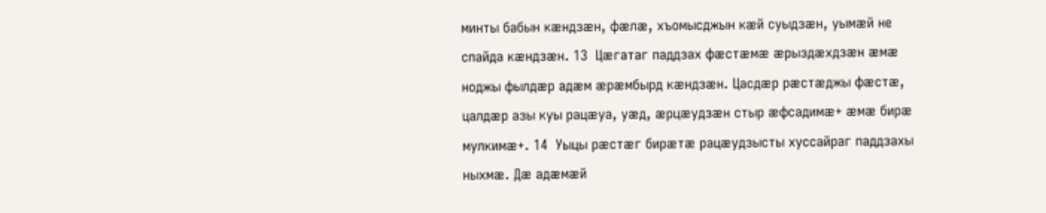минты бабын кӕндзӕн, фӕлӕ, хъомысджын кӕй суыдзӕн, уымӕй не спайда кӕндзӕн. 13  Цӕгатаг паддзах фӕстӕмӕ ӕрыздӕхдзӕн ӕмӕ ноджы фылдӕр адӕм ӕрӕмбырд кӕндзӕн. Цасдӕр рӕстӕджы фӕстӕ, цалдӕр азы куы рацӕуа, уӕд, ӕрцӕудзӕн стыр ӕфсадимӕ+ ӕмӕ бирӕ мулкимӕ+. 14  Уыцы рӕстӕг бирӕтӕ рацӕудзысты хуссайраг паддзахы ныхмӕ. Дӕ адӕмӕй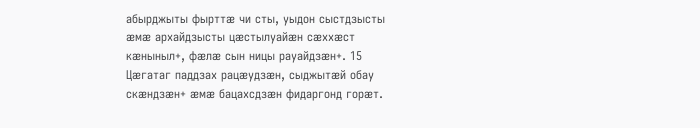абырджыты фырттӕ чи сты, уыдон сыстдзысты ӕмӕ архайдзысты цӕстылуайӕн сӕххӕст кӕныныл+, фӕлӕ сын ницы рауайдзӕн+. 15  Цӕгатаг паддзах рацӕудзӕн, сыджытӕй обау скӕндзӕн+ ӕмӕ бацахсдзӕн фидаргонд горӕт.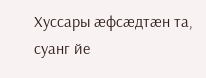Хуссары ӕфсӕдтӕн та, суанг йе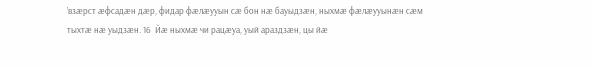’взӕрст ӕфсадӕн дӕр, фидар фӕлӕууын сӕ бон нӕ бауыдзӕн, ныхмӕ фӕлӕууынӕн сӕм тыхтӕ нӕ уыдзӕн. 16  Йӕ ныхмӕ чи рацӕуа, уый араздзӕн, цы йӕ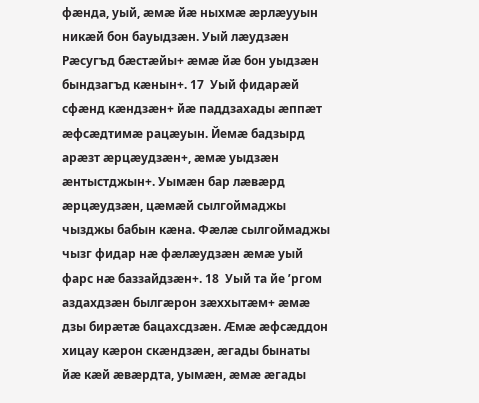фӕнда, уый, ӕмӕ йӕ ныхмӕ ӕрлӕууын никӕй бон бауыдзӕн. Уый лӕудзӕн Рӕсугъд бӕстӕйы+ ӕмӕ йӕ бон уыдзӕн бындзагъд кӕнын+. 17  Уый фидарӕй сфӕнд кӕндзӕн+ йӕ паддзахады ӕппӕт ӕфсӕдтимӕ рацӕуын. Йемӕ бадзырд арӕзт ӕрцӕудзӕн+, ӕмӕ уыдзӕн ӕнтыстджын+. Уымӕн бар лӕвӕрд ӕрцӕудзӕн, цӕмӕй сылгоймаджы чызджы бабын кӕна. Фӕлӕ сылгоймаджы чызг фидар нӕ фӕлӕудзӕн ӕмӕ уый фарс нӕ баззайдзӕн+. 18  Уый та йе ’ргом аздахдзӕн былгӕрон зӕххытӕм+ ӕмӕ дзы бирӕтӕ бацахсдзӕн. Ӕмӕ ӕфсӕддон хицау кӕрон скӕндзӕн, ӕгады бынаты йӕ кӕй ӕвӕрдта, уымӕн, ӕмӕ ӕгады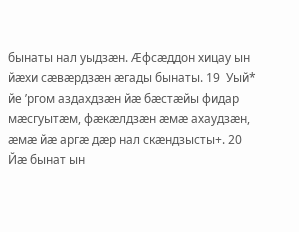бынаты нал уыдзӕн. Ӕфсӕддон хицау ын йӕхи сӕвӕрдзӕн ӕгады бынаты. 19  Уый* йе ’ргом аздахдзӕн йӕ бӕстӕйы фидар мӕсгуытӕм, фӕкӕлдзӕн ӕмӕ ахаудзӕн, ӕмӕ йӕ аргӕ дӕр нал скӕндзысты+. 20  Йӕ бынат ын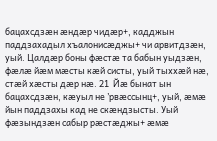бацахсдзӕн ӕндӕр чидӕр+, кадджын паддзахадыл хъалонисӕджы+ чи арвитдзӕн, уый. Цалдӕр боны фӕстӕ та бабын уыдзӕн, фӕлӕ йӕм мӕсты кӕй систы, уый тыххӕй нӕ, стӕй хӕсты дӕр нӕ. 21  Йӕ бынат ын бацахсдзӕн, кӕуыл не ’рвӕссынц+, уый, ӕмӕ йын паддзахы кад не скӕндзысты. Уый фӕзындзӕн сабыр рӕстӕджы+ ӕмӕ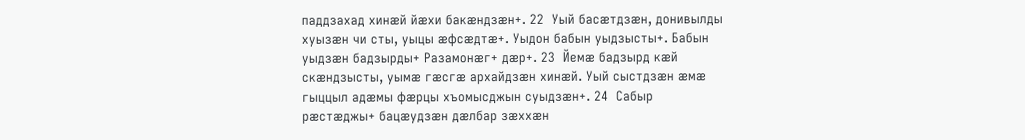паддзахад хинӕй йӕхи бакӕндзӕн+. 22  Уый басӕтдзӕн, донивылды хуызӕн чи сты, уыцы ӕфсӕдтӕ+. Уыдон бабын уыдзысты+. Бабын уыдзӕн бадзырды+ Разамонӕг+ дӕр+. 23  Йемӕ бадзырд кӕй скӕндзысты, уымӕ гӕсгӕ архайдзӕн хинӕй. Уый сыстдзӕн ӕмӕ гыццыл адӕмы фӕрцы хъомысджын суыдзӕн+. 24  Сабыр рӕстӕджы+ бацӕудзӕн дӕлбар зӕххӕн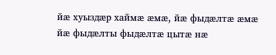йӕ хуыздӕр хаймӕ ӕмӕ, йӕ фыдӕлтӕ ӕмӕ йӕ фыдӕлты фыдӕлтӕ цытӕ нӕ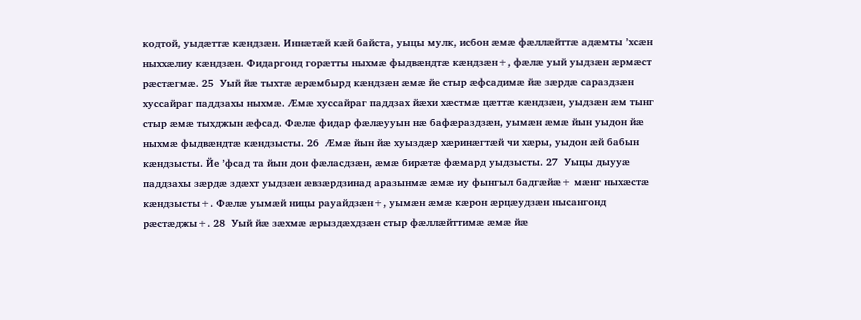кодтой, уыдӕттӕ кӕндзӕн. Иннӕтӕй кӕй байста, уыцы мулк, исбон ӕмӕ фӕллӕйттӕ адӕмты ’хсӕн ныххӕлиу кӕндзӕн. Фидаргонд горӕтты ныхмӕ фыдвӕндтӕ кӕндзӕн+, фӕлӕ уый уыдзӕн ӕрмӕст рӕстӕгмӕ. 25  Уый йӕ тыхтӕ ӕрӕмбырд кӕндзӕн ӕмӕ йе стыр ӕфсадимӕ йӕ зӕрдӕ сараздзӕн хуссайраг паддзахы ныхмӕ. Ӕмӕ хуссайраг паддзах йӕхи хӕстмӕ цӕттӕ кӕндзӕн, уыдзӕн ӕм тынг стыр ӕмӕ тыхджын ӕфсад. Фӕлӕ фидар фӕлӕууын нӕ бафӕраздзӕн, уымӕн ӕмӕ йын уыдон йӕ ныхмӕ фыдвӕндтӕ кӕндзысты. 26  Ӕмӕ йын йӕ хуыздӕр хӕринӕгтӕй чи хӕры, уыдон ӕй бабын кӕндзысты. Йе ’фсад та йын дон фӕласдзӕн, ӕмӕ бирӕтӕ фӕмард уыдзысты. 27  Уыцы дыууӕ паддзахы зӕрдӕ здӕхт уыдзӕн ӕвзӕрдзинад аразынмӕ ӕмӕ иу фынгыл бадгӕйӕ+ мӕнг ныхӕстӕ кӕндзысты+. Фӕлӕ уымӕй ницы рауайдзӕн+, уымӕн ӕмӕ кӕрон ӕрцӕудзӕн нысангонд рӕстӕджы+. 28  Уый йӕ зӕхмӕ ӕрыздӕхдзӕн стыр фӕллӕйттимӕ ӕмӕ йӕ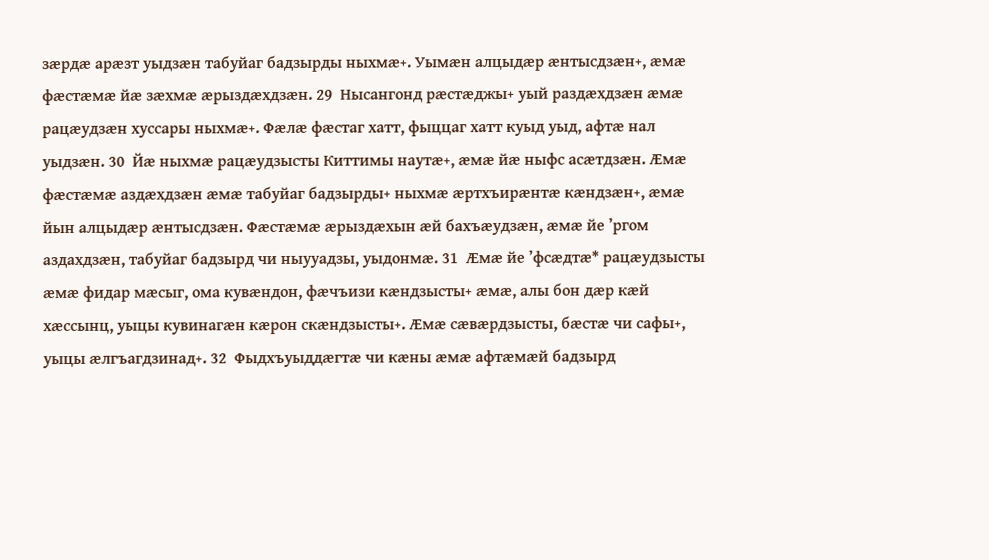зӕрдӕ арӕзт уыдзӕн табуйаг бадзырды ныхмӕ+. Уымӕн алцыдӕр ӕнтысдзӕн+, ӕмӕ фӕстӕмӕ йӕ зӕхмӕ ӕрыздӕхдзӕн. 29  Нысангонд рӕстӕджы+ уый раздӕхдзӕн ӕмӕ рацӕудзӕн хуссары ныхмӕ+. Фӕлӕ фӕстаг хатт, фыццаг хатт куыд уыд, афтӕ нал уыдзӕн. 30  Йӕ ныхмӕ рацӕудзысты Киттимы наутӕ+, ӕмӕ йӕ ныфс асӕтдзӕн. Ӕмӕ фӕстӕмӕ аздӕхдзӕн ӕмӕ табуйаг бадзырды+ ныхмӕ ӕртхъирӕнтӕ кӕндзӕн+, ӕмӕ йын алцыдӕр ӕнтысдзӕн. Фӕстӕмӕ ӕрыздӕхын ӕй бахъӕудзӕн, ӕмӕ йе ’ргом аздахдзӕн, табуйаг бадзырд чи ныууадзы, уыдонмӕ. 31  Ӕмӕ йе ’фсӕдтӕ* рацӕудзысты ӕмӕ фидар мӕсыг, ома кувӕндон, фӕчъизи кӕндзысты+ ӕмӕ, алы бон дӕр кӕй хӕссынц, уыцы кувинагӕн кӕрон скӕндзысты+. Ӕмӕ сӕвӕрдзысты, бӕстӕ чи сафы+, уыцы ӕлгъагдзинад+. 32  Фыдхъуыддӕгтӕ чи кӕны ӕмӕ афтӕмӕй бадзырд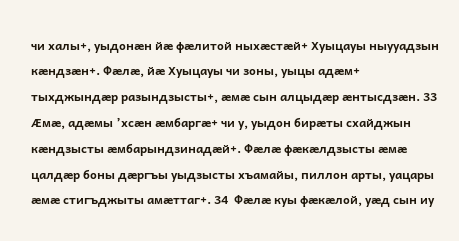чи халы+, уыдонӕн йӕ фӕлитой ныхӕстӕй+ Хуыцауы ныууадзын кӕндзӕн+. Фӕлӕ, йӕ Хуыцауы чи зоны, уыцы адӕм+ тыхджындӕр разындзысты+, ӕмӕ сын алцыдӕр ӕнтысдзӕн. 33  Ӕмӕ, адӕмы ’хсӕн ӕмбаргӕ+ чи у, уыдон бирӕты схайджын кӕндзысты ӕмбарындзинадӕй+. Фӕлӕ фӕкӕлдзысты ӕмӕ цалдӕр боны дӕргъы уыдзысты хъамайы, пиллон арты, уацары ӕмӕ стигъджыты амӕттаг+. 34  Фӕлӕ куы фӕкӕлой, уӕд сын иу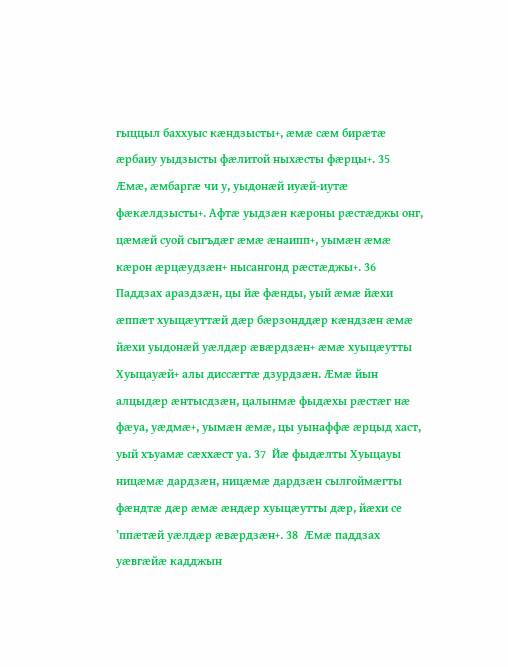гыццыл баххуыс кӕндзысты+, ӕмӕ сӕм бирӕтӕ ӕрбаиу уыдзысты фӕлитой ныхӕсты фӕрцы+. 35  Ӕмӕ, ӕмбаргӕ чи у, уыдонӕй иуӕй-иутӕ фӕкӕлдзысты+. Афтӕ уыдзӕн кӕроны рӕстӕджы онг, цӕмӕй суой сыгъдӕг ӕмӕ ӕнаипп+, уымӕн ӕмӕ кӕрон ӕрцӕудзӕн+ нысангонд рӕстӕджы+. 36  Паддзах араздзӕн, цы йӕ фӕнды, уый ӕмӕ йӕхи ӕппӕт хуыцӕуттӕй дӕр бӕрзонддӕр кӕндзӕн ӕмӕ йӕхи уыдонӕй уӕлдӕр ӕвӕрдзӕн+ ӕмӕ хуыцӕутты Хуыцауӕй+ алы диссӕгтӕ дзурдзӕн. Ӕмӕ йын алцыдӕр ӕнтысдзӕн, цалынмӕ фыдӕхы рӕстӕг нӕ фӕуа, уӕдмӕ+, уымӕн ӕмӕ, цы уынаффӕ ӕрцыд хаст, уый хъуамӕ сӕххӕст уа. 37  Йӕ фыдӕлты Хуыцауы ницӕмӕ дардзӕн, ницӕмӕ дардзӕн сылгоймӕгты фӕндтӕ дӕр ӕмӕ ӕндӕр хуыцӕутты дӕр, йӕхи се ’ппӕтӕй уӕлдӕр ӕвӕрдзӕн+. 38  Ӕмӕ паддзах уӕвгӕйӕ кадджын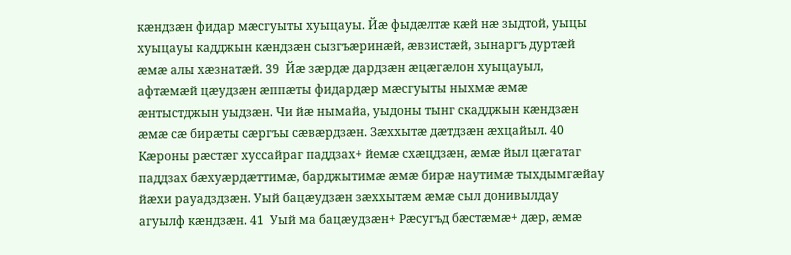кӕндзӕн фидар мӕсгуыты хуыцауы. Йӕ фыдӕлтӕ кӕй нӕ зыдтой, уыцы хуыцауы кадджын кӕндзӕн сызгъӕринӕй, ӕвзистӕй, зынаргъ дуртӕй ӕмӕ алы хӕзнатӕй. 39  Йӕ зӕрдӕ дардзӕн ӕцӕгӕлон хуыцауыл, афтӕмӕй цӕудзӕн ӕппӕты фидардӕр мӕсгуыты ныхмӕ ӕмӕ ӕнтыстджын уыдзӕн. Чи йӕ нымайа, уыдоны тынг скадджын кӕндзӕн ӕмӕ сӕ бирӕты сӕргъы сӕвӕрдзӕн. Зӕххытӕ дӕтдзӕн ӕхцайыл. 40  Кӕроны рӕстӕг хуссайраг паддзах+ йемӕ схӕцдзӕн, ӕмӕ йыл цӕгатаг паддзах бӕхуӕрдӕттимӕ, барджытимӕ ӕмӕ бирӕ наутимӕ тыхдымгӕйау йӕхи рауадздзӕн. Уый бацӕудзӕн зӕххытӕм ӕмӕ сыл донивылдау агуылф кӕндзӕн. 41  Уый ма бацӕудзӕн+ Рӕсугъд бӕстӕмӕ+ дӕр, ӕмӕ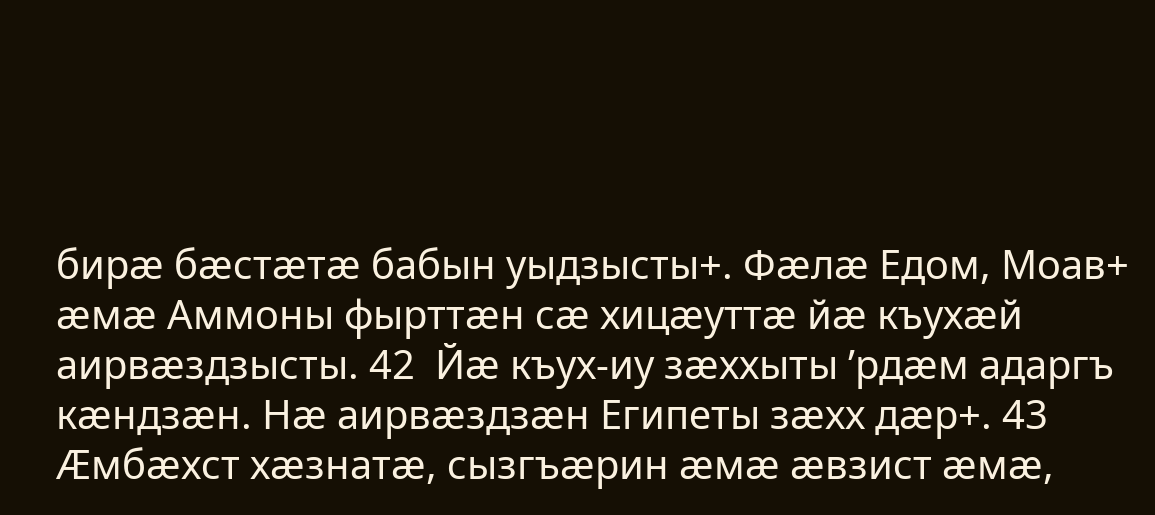бирӕ бӕстӕтӕ бабын уыдзысты+. Фӕлӕ Едом, Моав+ ӕмӕ Аммоны фырттӕн сӕ хицӕуттӕ йӕ къухӕй аирвӕздзысты. 42  Йӕ къух-иу зӕххыты ’рдӕм адаргъ кӕндзӕн. Нӕ аирвӕздзӕн Египеты зӕхх дӕр+. 43  Ӕмбӕхст хӕзнатӕ, сызгъӕрин ӕмӕ ӕвзист ӕмӕ,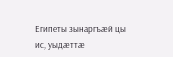Египеты зынаргъӕй цы ис, уыдӕттӕ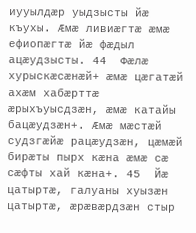иууылдӕр уыдзысты йӕ къухы. Ӕмӕ ливиӕгтӕ ӕмӕ ефиопӕгтӕ йӕ фӕдыл ацӕудзысты. 44  Фӕлӕ хурыскӕсӕнӕй+ ӕмӕ цӕгатӕй ахӕм хабӕрттӕ ӕрыхъуысдзӕн, ӕмӕ катайы бацӕудзӕн+. Ӕмӕ мӕстӕй судзгӕйӕ рацӕудзӕн, цӕмӕй бирӕты пырх кӕна ӕмӕ сӕ сӕфты хай кӕна+. 45  Йӕ цатыртӕ, галуаны хуызӕн цатыртӕ, ӕрӕвӕрдзӕн стыр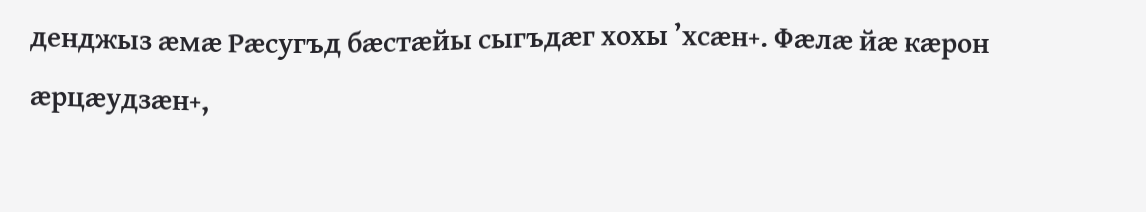денджыз ӕмӕ Рӕсугъд бӕстӕйы сыгъдӕг хохы ’хсӕн+. Фӕлӕ йӕ кӕрон ӕрцӕудзӕн+,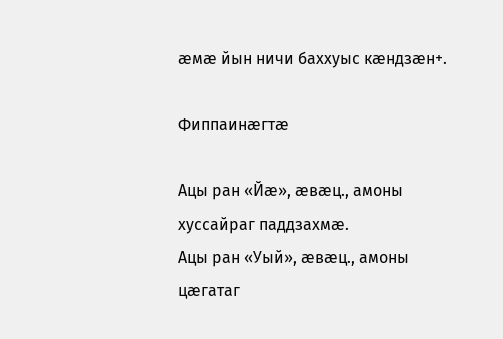ӕмӕ йын ничи баххуыс кӕндзӕн+.

Фиппаинӕгтӕ

Ацы ран «Йӕ», ӕвӕц., амоны хуссайраг паддзахмӕ.
Ацы ран «Уый», ӕвӕц., амоны цӕгатаг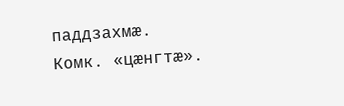паддзахмӕ.
Комк. «цӕнгтӕ».